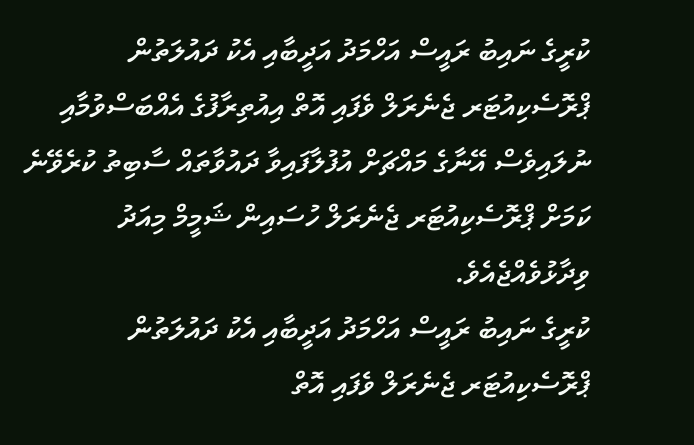ކުރީގެ ނައިބު ރައީސް އަހްމަދު އަދީބާއި އެކު ދައުލަތުން ޕްރޮސެކިއުޓަރ ޖެނެރަލް ވެފައި އޮތް އިއުތިރާފުގެ އެއްބަސްވުމާއި ނުލައިވެސް އޭނާގެ މައްޗަށް އުފުލާފައިވާ ދައުވާތައް ސާބިތު ކުރެވޭނެ ކަމަށް ޕްރޮސެކިއުޓަރ ޖެނެރަލް ހުސައިން ޝަމީމް މިއަދު ވިދާޅުވެއްޖެއެވެ.
ކުރީގެ ނައިބު ރައީސް އަހްމަދު އަދީބާއި އެކު ދައުލަތުން ޕްރޮސެކިއުޓަރ ޖެނެރަލް ވެފައި އޮތް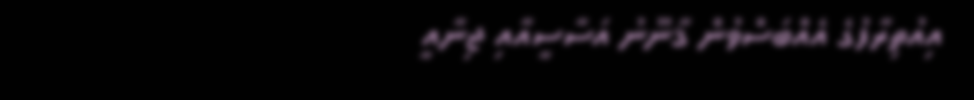އިއުތިރާފުގެ އެއްބަސްވުން ޤާނޫނު އަސާސީއާއި ޖިނާއީ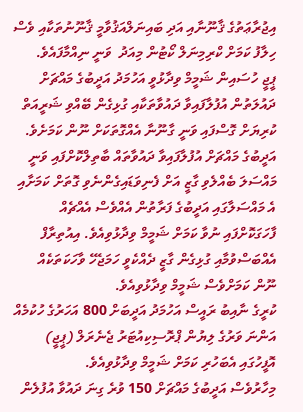އިޖުރާޢަތުގެ ޤާނޫނާއި އަދި ބައިނަލްއަޤުވާމީ ޤާނޫނުތަކާއި ވެސް ހިލާފު ކަމަށް ކްރިމިނަލް ކޯޓުން މިއަދު  ވަނީ ނިއްމާފައެވެ.
ޕީޖީ ހުސައިން ޝަމީމް ވިދާޅުވީ އަހުމަދު އަދީބުގެ މައްޗަށް ދައުލަތުން އުފުލާފައިވާ ދައުވާތަކާއި ގުޅިގެން ބޭއްވި ޝަރީއަތް ކުރިޔަށް ގޮސްފައި ވަނީ ގާނޫނާ އެއްގޮތަކަށް ނޫން ކަމަށެވެ. އަދީބުގެ މައްޗަށް އުފުލާފައިވާ ދައުވާތައް ބާތިލްކޮށްފައި ވަނީ މައްސަލަ ބެއްލެވި ގާޒީ އަށް ފެނިވަޑައިގެންނެވި ގޮތަށް ކަމަށާއި އެ މައްސަލާގައި އަދީބުގެ ފަރާތުން އެއްވެސް އެއްޗެއް ފާހަގަކޮށްފައި ނުވާ ކަމަށް ޝަމީމް ވިދާޅުވިއެވެ. އިއުތިރާފް އެއްބަސްވުމާއި ގުޅިގެން ގާޒީ ދެއްކެވީ ހަމަޖެހޭ ވާހަކަތަކެއް ނޫން ކަމަށްވެސް ޝަމީމް ވިދާޅުވިއެވެ.
ކުރީގެ ނާއިބު ރައީސް އަހުމަދު އަދީބަށް 800 އަހަރުގެ ހުކުމެއް އަންނަ ވަރުގެ ލިޔުން ޕްރޮސިކިއުޓަރު ޖެނެރަލް (ޕީޖީ) އޮފީހުގައި އެބަހުރި ކަމަށް ޝަމީމް ވިދާޅުވިއެވެ.
މިހާރުވެސް އަދީބުގެ މައްޗަށް 150 ވުރެ ގިނަ ދައުވާ އުފުލެން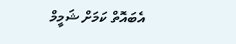އެބައޮތް ކަމަށް ޝަމީމް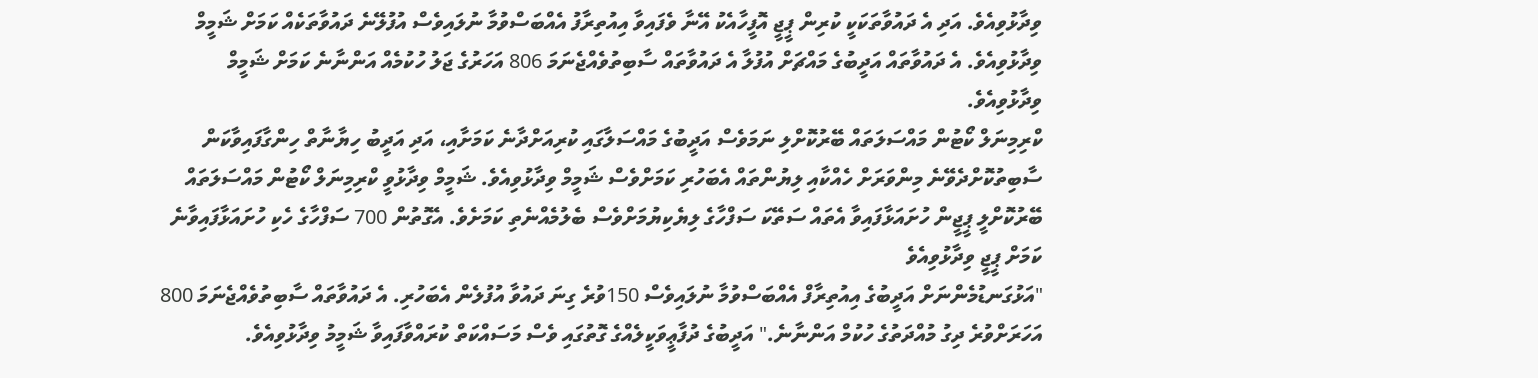ވިދާޅުވިއެވެ. އަދި އެ ދައުވާތަކަކީ ކުރިން ޕީޖީ އޮފީހާއެކު އޭނާ ވެފައިވާ އިއުތިރާފު އެއްބަސްވުމާ ނުލައިވެސް އުފުލޭނެ ދައުވާތަކެއް ކަމަށް ޝަމީމް ވިދާޅުވިއެވެ. އެ ދައުވާތައް އަދީބުގެ މައްޗަށް އުފުލާ އެ ދައުވާތައް ސާބިތުވެއްޖެނަމަ 806 އަހަރުގެ ޖަލު ހުކުމެއް އަންނާނެ ކަމަށް ޝަމީމް ވިދާޅުވިއެވެ.
ކްރިމިނަލް ކޯޓުން މައްސަލަތައް ބޭރުކޮށްލި ނަމަވެސް އަދީބުގެ މައްސަލާގައި ކުރިއަށްދާނެ ކަމަށާއި، އަދި އަދީބު ހިޔާނާތް ހިންގާފައިވާކަން ސާބިތުކޮށްދެވޭނެ މިންވަރަށް ހެއްކާއި ލިޔުންތައް އެބަހުރި ކަމަށްވެސް ޝަމީމް ވިދާޅުވިއެވެ. ޝަމީމް ވިދާޅުވީ ކްރިމިނަލް ކޯޓުން މައްސަލަތައް ބޭރުކޮށްލީ ޕީޖީން ހުށައަޅާފައިވާ އެތައް ސަތޭކަ ސަފްހާގެ ލިޔެކިޔުމަށްވެސް ބެލުމެއްނެތި ކަމަށެވެ. އެގޮތުން 700 ސަފްހާގެ ހެކި ހުށައަޅާފައިވާނެ ކަމަށް ޕީޖީ ވިދާޅުވިއެވެ
"އަޅުގަނޑުމެންނަށް އަދީބުގެ އިއުތިރާފް އެއްބަސްވުމާ ނުލައިވެސް 150ވުރެ ގިނަ ދައުވާ އުފުލެން އެބަހުރި. އެ ދައުވާތައް ސާބިތުވެއްޖެނަމަ 800 އަހަރަށްވުރެ ދިގު މުއްދަތުގެ ހުކުމް އަންނާނެ." އަދީބުގެ ދުފާޢީވަކީލެއްގެ ގޮތުގައި ވެސް މަސައްކަތް ކުރައްވާފައިވާ ޝަމީމު ވިދާޅުވިއެވެ.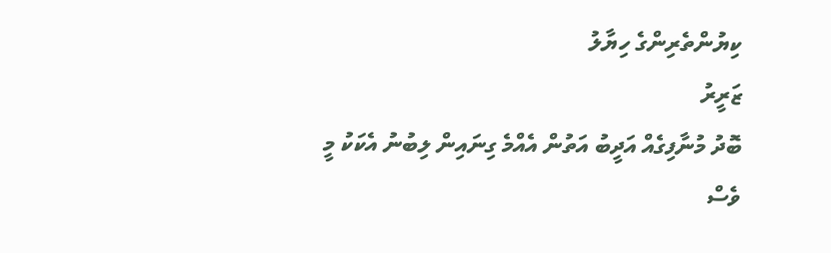ކިޔުންތެރިންގެ ހިޔާލު
ޒަރީރު
ބޮދު މުނާފިގެއް އަދީބު އަތުން އެއްމެ ގިނައިން ލިބުނު އެކަކު މީ ވެސް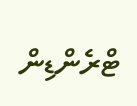ޓްރެންޑިން